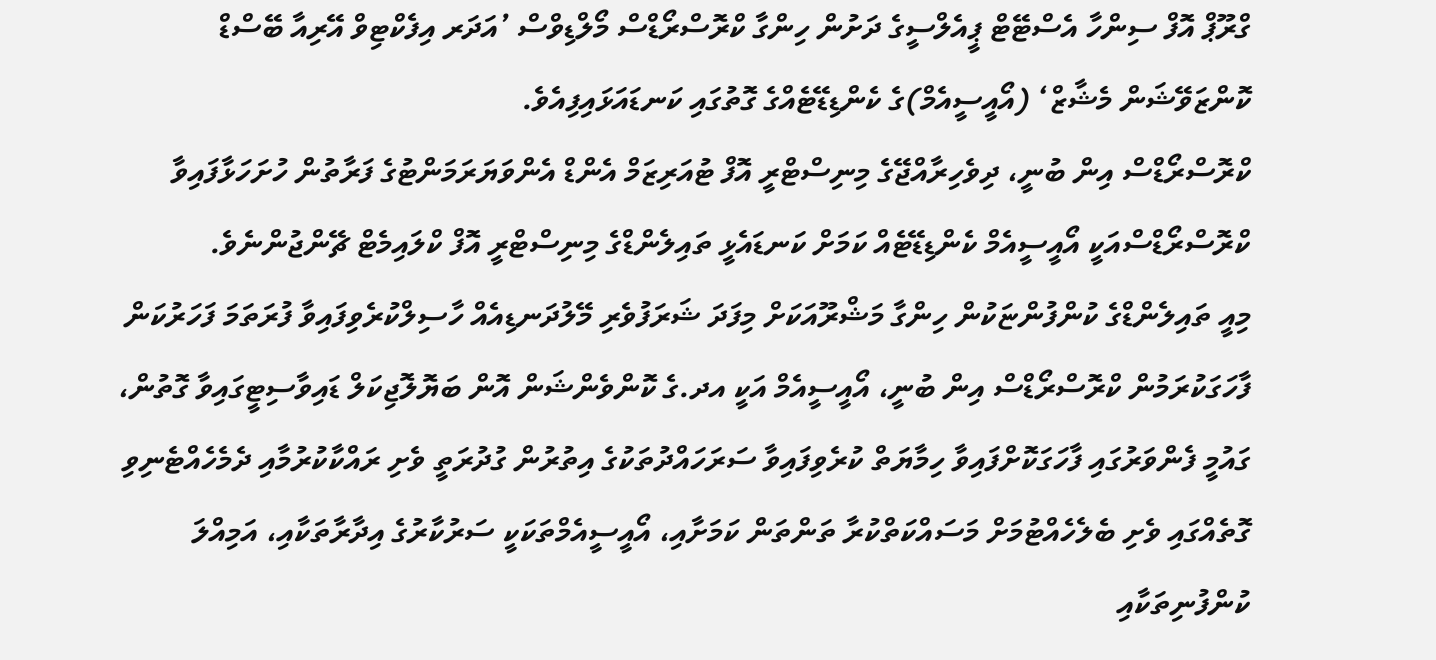ގްރޫޕް އޮފް ސިންހާ އެސްޓޭޓް ޕީއެލްސީގެ ދަށުން ހިންގާ ކްރޮސްރޯޑްސް މޯލްޑިވްސް ’އަދަރ އިފެކްޓިވް އޭރިއާ ބޭސްޑް ކޮންޒަވޭޝަން މެޝާޒް‘ (އޯއީސީއެމް)ގެ ކެންޑިޑޭޓެއްގެ ގޮތުގައި ކަނޑައަޅައިފިއެވެ.
ކްރޮސްރޯޑްސް އިން ބުނީ، ދިވެހިރާއްޖޭގެ މިނިސްޓްރީ އޮފް ޓުއަރިޒަމް އެންޑް އެންވަޔަރަމަންޓުގެ ފަރާތުން ހުށަހަޅާފައިވާ ކްރޮސްރޯޑްސްއަކީ އޯއީސީއެމް ކެންޑިޑޭޓެއް ކަމަށް ކަނޑައެޅީ ތައިލެންޑްގެ މިނިސްޓްރީ އޮފް ކްލައިމެޓް ޗޭންޖުންނެވެ.
މިއީ ތައިލެންޑްގެ ކުންފުންޏަކުން ހިންގާ މަޝްރޫއަކަށް މިފަދަ ޝަރަފުވެރި މޭލުދަނޑިއެއް ހާސިލްކުރެވިފައިވާ ފުރަތަމަ ފަހަރުކަން ފާހަގަކުރަމުން ކްރޮސްރޯޑްސް އިން ބުނީ، އޯއީސީއެމް އަކީ އދ.ގެ ކޮންވެންޝަން އޮން ބަޔޮލޮޖިކަލް ޑައިވާސިޓީގައިވާ ގޮތުން، ގައުމީ ފެންވަރުގައި ފާހަގަކޮށްފައިވާ ހިމާޔަތް ކުރެވިފައިވާ ސަރަހައްދުތަކުގެ އިތުރުން ގުދުރަތީ ވެށި ރައްކާކުރުމާއި ދެމެހެއްޓެނިވި ގޮތެއްގައި ވެށި ބެލެހެއްޓުމަށް މަސައްކަތްކުރާ ތަންތަން ކަމަށާއި، އޯއީސީއެމްތަކަކީ ސަރުކާރުގެ އިދާރާތަކާއި، އަމިއްލަ ކުންފުނިތަކާއި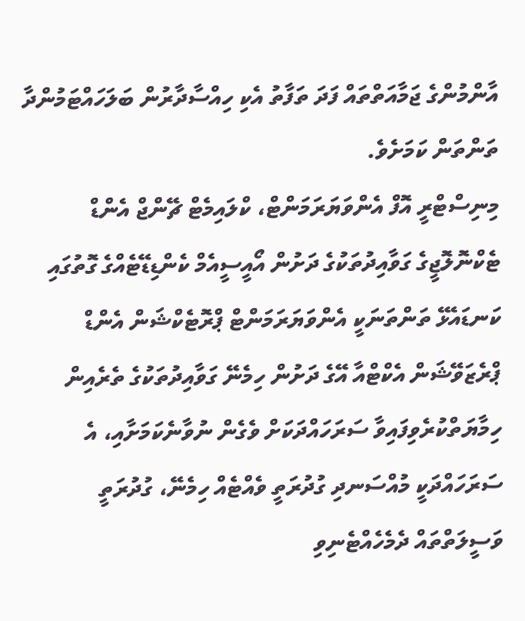އާންމުންގެ ޖަމާއަތްތައް ފަދަ ތަފާތު އެކި ހިއްސާދާރުން ބަލަހައްޓަމުންދާ ތަންތަން ކަމަށެވެ.
މިނިސްޓްރީ އޮފް އެންވަޔަރަމަންޓް، ކްލައިމެޓް ޗޭންޖް އެންޑް ޓެކްނޮލޮޖީގެ ގަވާއިދުތަކުގެ ދަށުން އޯއީސީއެމް ކެންޑިޑޭޓެއްގެ ގޮތުގައި ކަނޑައެޅޭ ތަންތަނަކީ އެންވަޔަރަމަންޓް ޕްރޮޓެކްޝަން އެންޑް ޕްރެޒަވޭޝަން އެކްޓްއާ އޭގެ ދަށުން ހިމެނޭ ގަވާއިދުތަކުގެ ތެރެއިން ހިމާޔަތްކުރެވިފައިވާ ސަރަހައްދަކަށް ވެގެން ނުވާނެކަމަށާއި، އެ ސަރަހައްދަކީ މުއްސަނދި ގުދުރަތީ ވެއްޓެއް ހިމެނޭ، ގުދުރަތީ ވަސީލަތްތައް ދެމެހެއްޓެނިވި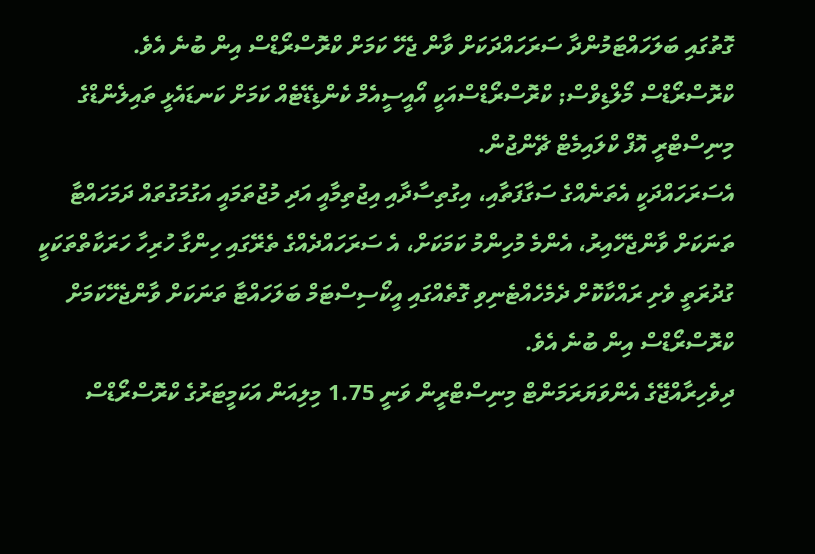ގޮތުގައި ބަލަހައްޓަމުންދާ ސަރަހައްދަކަށް ވާން ޖެހޭ ކަމަށް ކްރޮސްރޯޑްސް އިން ބުނެ އެވެ.
ކްރޮސްރޯޑްސް މޯލްޑިވްސް; ކްރޮސްރޯޑްސްއަކީ އޯއީސީއެމް ކެންޑިޑޭޓެއް ކަމަށް ކަނޑައެޅީ ތައިލެންޑްގެ މިނިސްޓްރީ އޮފް ކްލައިމެޓް ޗޭންޖުން.
އެސަރަހައްދަކީ އެތަނެއްގެ ސަގާފަތާއި، އިގުތިސާދާއި އިޖުތިމާއީ އަދި މުޖުތަމައީ އަގުމަގުތައް ދަމަހައްޓާ ތަނަކަށް ވާންޖެހޭއިރު، އެންމެ މުހިންމު ކަމަކަށް، އެ ސަރަހައްދެއްގެ ތެރޭގައި ހިންގާ ހުރިހާ ހަރަކާތްތަކަކީ ގުދުރަތީ ވެށި ރައްކާކޮށް ދެމެހެއްޓެނިވި ގޮތެއްގައި އީކޯސިސްޓަމް ބަލަހައްޓާ ތަނަކަށް ވާންޖެހޭކަމަށް ކްރޮސްރޯޑްސް އިން ބުނެ އެވެ.
ދިވެހިރާއްޖޭގެ އެންވަޔަރަމަންޓް މިނިސްޓްރީން ވަނީ 1.75 މިލިއަން އަކަމީޓަރުގެ ކްރޮސްރޯޑްސް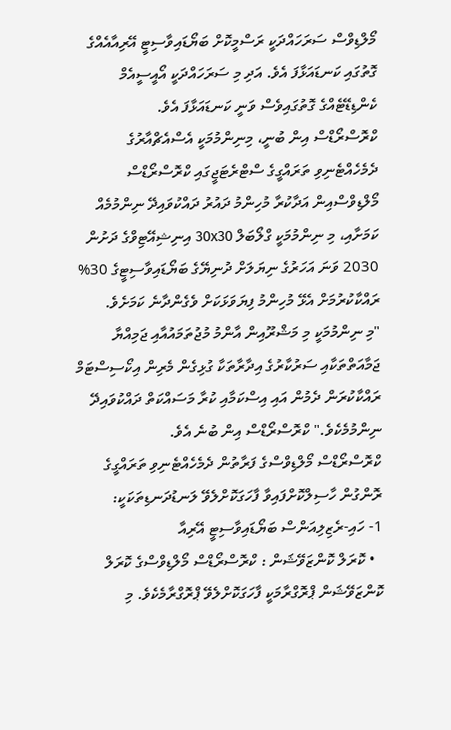މޯލްޑިވްސް ސަރަހައްދަކީ ރަސްމީކޮށް ބަޔޯޑައިވާސިޓީ އޭރިއާއެއްގެ ގޮތުގައި ކަނޑައަޅާފަ އެވެ. އަދި މި ސަރަހައްދަކީ އޯއީސީއެމް ކެންޑިޑޭޓެއްގެ ގޮތުގައިވެސް ވަނީ ކަނޑައަޅާފަ އެވެ.
ކްރޮސްރޯޑްސް އިން ބުނީ، މިނިންމުމަކީ އެސްއެޗްއާރުގެ ދެމެހެއްޓެނިވި ތަރައްގީގެ ސްޓްރެޓަޖީގައި ކްރޮސްރޯޑްސް މޯލްޑިވްސްއިން އަދާކުރާ މުހިންމު ދައުރު ދައްކުވައިދޭ ނިންމުމެއް ކަމަށާއި، މި ނިންމުމަކީ ގްލޯބަލް 30x30 އިނިޝިއޭޓިވްގެ ދަށުން 2030 ވަނަ އަހަރުގެ ނިޔަލަށް ދުނިޔޭގެ ބަޔޯޑައިވާސިޓީގެ 30% ރައްކާކުރުމަށް އެޅޭ މުހިންމު ފިޔަވަޅަކަށް ވެގެންދާނެ ކަމަށެވެ.
"މި ނިންމުމަކީ މި މަޝްރޫއިން އާންމު މުޖުތަމައުއާއި ޖަމިއްޔާ ޖަމާއަތްތަކާއި ސަރުކާރުގެ އިދާރާތަކާ ގުޅިގެން މެރިން އިކޯސިސްޓަމް ރައްކާކުރަން ދެމުން އައި އިސްކަމާއި ކުރާ މަސައްކަތް ދައްކުވައިދޭ ނިންމުމެކެވެ." ކްރޮސްރޯޑްސް އިން ބުނެ އެވެ.
ކްރޮސްރޯޑްސް މޯލްޑިވްސްގެ ފަރާތުން ދެމެހެއްޓެނިވި ތަރައްގީގެ ރޮންގުން ހާސިލްކޮށްފައިވާ ފާހަގަކޮށްލެވޭ ލަނޑުދަނޑިތަކަކީ:
1- ހައި-ރެޒިލިއަންސް ބަޔޯޑައިވާސިޓީ އޭރިއާ
  • ކޮރަލް ކޮންޒަވޭޝަން : ކްރޮސްރޯޑްސް މޯލްޑިވްސްގެ ކޮރަލް ކޮންޒަވޭޝަން ޕްރޮގްރާމަކީ ފާހަގަކޮށްލެވޭ ޕްރޮގްރާމެކެވެ. މި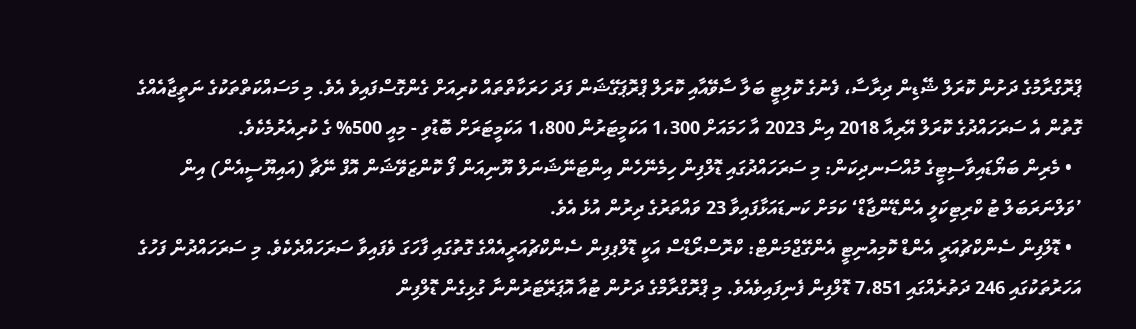ޕްރޮގްރާމުގެ ދަށުން ކޮރަލް ޝޭޑިން ދިރާސާ، ފެނުގެ ކޮލިޓީ ބަލާ ސާވޭއާއި ކޮރަލް ޕްރޮޕަގޭޝަން ފަދަ ހަރަކާތްތައް ކުރިއަށް ގެންގޮސްފައިވެ އެވެ. މި މަސައްކަތްތަކުގެ ނަތީޖާއެއްގެ ގޮތުން އެ ސަރަހައްދުގެ ކޮރަލް އޭރިއާ 2018 އިން 2023 އާ ހަމައަށް 1،300 އަކަމީޓަރުން 1،800 އަކަމީޓަރަށް ބޮޑުވި - މިއީ 500% ގެ ކުރިއެރުމެކެވެ.
  • މެރިން ބަޔޯޑައިވާސިޓީގެ މުއްސަނދިކަން: މި ސަރަހައްދުގައި ޑޮލްފިން ހިމެނޭހެން އިންޓަނޭޝަނަލް ޔޫނިއަން ފޯ ކޮންޒަވޭޝަން އޮފް ނޭޗާ (އައިޔޫސީއެން) އިން ’ވަލްނަރަބަލް ޓު ކްރިޓިކަލީ އެންޑޭންޖާޑް‘ ކަމަށް ކަނޑައަޅާފައިވާ 23 ވައްތަރުގެ ދިރުން އުޅެ އެވެ.
  • ޑޮލްފިން ސެންކްޗުއަރީ އެންޑް ކޮމިއުނިޓީ އެންގޭޖްމަންޓް: ކްރޮސްރޯޑްސް އަކީ ޑޮލްޕފިން ސެންކްޗުއަރީއެއްގެ ގޮތުގައި ފާހަގަ ވެފައިވާ ސަރަހައްދެކެވެ. މި ސަރަހައްދުން ފަހުގެ އަހަރުތަކުގައި 246 ދަތުރެއްގައި 7،851 ޑޮލްފިން ފެނިފައިވެއެވެ. މި ޕްރޮގްރާމްގެ ދަށުން ޓުއާ އޮޕަރޭޓަރުންނާ ގުޅިގެން ޑޮލްފިން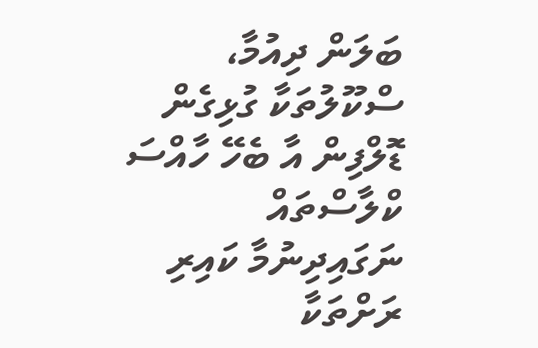ބަލަން ދިއުމާ، ސްކޫލުތަކާ ގުޅިގެން ޑޮލްފިން އާ ބެހޭ ހާއްސަ ކްލާސްތައް ނަގައިދިނުމާ ކައިރި ރަށްތަކާ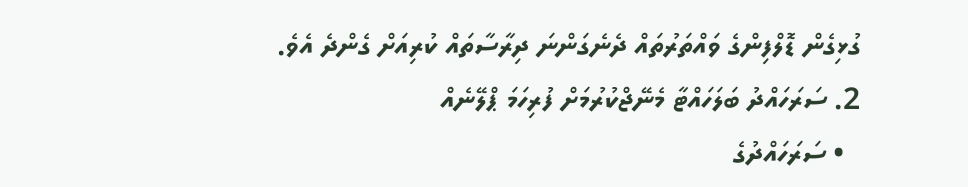ގުޅިގެން ޑޮލްފިންގެ ވައްތަރުތައް ދެނެގަންނަ ދިރާސާތައް ކުރިއަށް ގެންދެ އެވެ.
2. ސަރަހައްދު ބަލަހައްޓާ މެނޭޖްކުރުމަށް ފުރިހަމަ ޕްލޭނެއް
  • ސަރަހައްދުގެ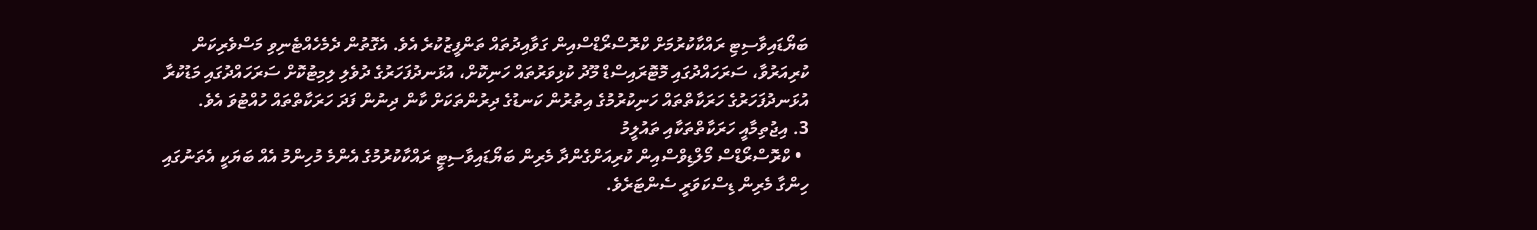ބަޔޯޑައިވާސިޓި ރައްކާކުރުމަށް ކްރޮސްރޯޑްސްއިން ގަވާއިދުތައް ތަންފީޒުކުރެ އެވެ. އެގޮތުން ދެމެހެއްޓެނިވި މަސްވެރިކަން ކުރިއަރުވާ، ސަރަހައްދުގައި މޮޓޮރައިސްޑް މޫދު ކުޅިވަރުތައް ހަނިކޮށް، އުޅަނދުފަހަރުގެ ދުވެލި ލިމިޓުކޮށް ސަރަހައްދުގައި މަޑުކުރާ އުޅަނދުފަހަރުގެ ހަރަކާތްތައް ހަނިކުރުމުގެ އިތުރުން ކަނޑުގެ ދިރުންތަކަށް ކާން ދިނުން ފަދަ ހަރަކާތްތައް ހުއްޓުވަ އެވެ.
3. އިޖުތިމާއީ ހަރަކާތްތަކާއި ތައުލީމު
  • ކްރޮސްރޯޑްސް މޯލްޑިވްސްއިން ކުރިއަށްގެންދާ މެރިން ބަޔޯޑައިވާސިޓީ ރައްކާކުރުމުގެ އެންމެ މުހިންމު އެއް ބަޔަކީ އެތަނުގައި ހިންގާ މެރިން ޑިސްކަވަރީ ސެންޓަރެވެ.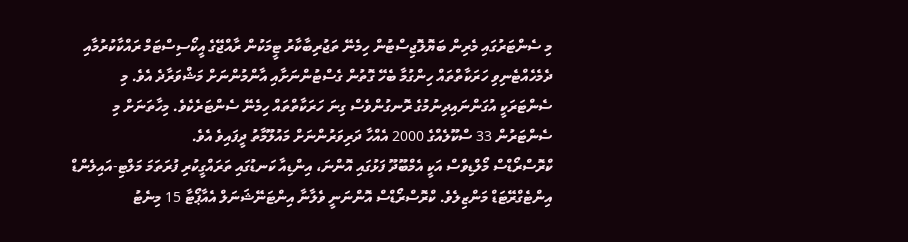މި ސެންޓަރުގައި މެރިން ބަޔޮލޮޖިސްޓުން ހިމެނޭ ތަޖުރިބާކާރު ޓީމަކުން ރާއްޖޭގެ އީކޯސިސްޓަމް ރައްކާކުރުމާއި ދެމެހެއްޓެނިވި ހަރަކާތްތައް ހިންގުމާ ބެހޭ ގޮތުން ގެސްޓުންނަށާއި އާންމުންނަށް މަޝްވަރާދެ އެވެ. މި ސެންޓަރަކީ އުގަންނައިދިނުމުގެ ރޮނގުންވެސް ގިނަ ހަރަކާތްތައް ހިމެނޭ ސެންޓަރެކެވެ. މިހާތަނަށް މި ސެންޓަރުން 33 ސްކޫލެއްގެ 2000 އެއްހާ ދަރިވަރުންނަށް މައުލޫމާތު ދީފައިވެ އެވެ.
ކްރޮސްރޯޑްސް މޯލްޑިވްސް އަކީ އެމްބޫދޫ ފަޅުގައި އޮންނަ، އިންޑިއާ ކަނޑުގައި ތަރައްގީކުރި ފުރަތަމަ މަލްޓި-އައިލެންޑް އިންޓެގްރޭޓަޑް މަންޒިލެވެ. ކްރޮސްރޯޑްސް އޮންނަނީ ވެލާނާ އިންޓަނޭޝަނަލް އެއާޕޯޓާ 15 މިނެޓު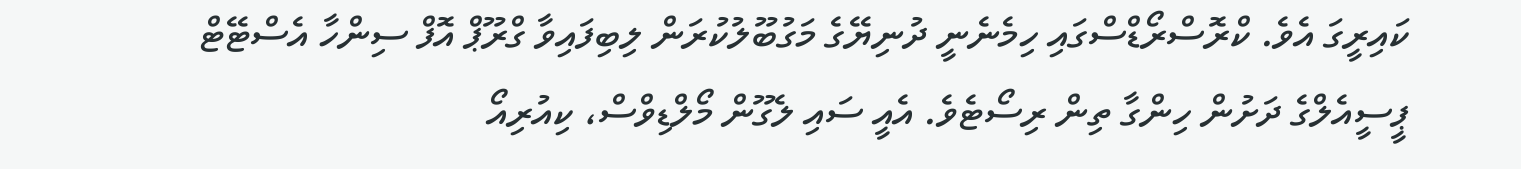ކައިރީގަ އެވެ. ކްރޮސްރޯޑްސްގައި ހިމެނެނީ ދުނިޔޭގެ މަގުބޫލުކުރަން ލިބިފައިވާ ގްރޫޕް އޮފް ސިންހާ އެސްޓޭޓް ޕީސީއެލްގެ ދަށުން ހިންގާ ތިން ރިސޯޓެވެ. އެއީ ސައި ލެގޫން މޯލްޑިވްސް، ކިއުރިއޯ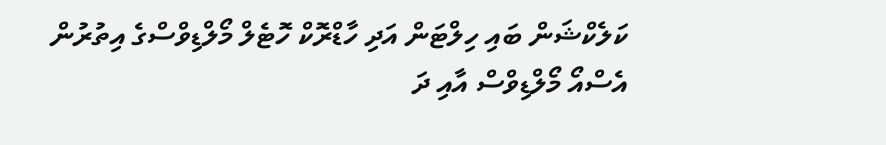ކަލެކްޝަން ބައި ހިލްޓަން އަދި ހާޑްރޮކް ހޮޓެލް މޯލްޑިވްސްގެ އިތުރުން އެސްއޯ މޯލްޑިވްސް އާއި ދަ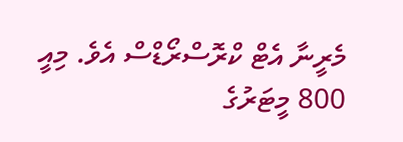މެރީނާ އެޓް ކްރޮސްރޯޑްސް އެވެ. މިއީ 800 މީޓަރުގެ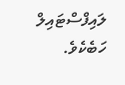ލައިފްސްޓައިލް ހަބެކެވެ.